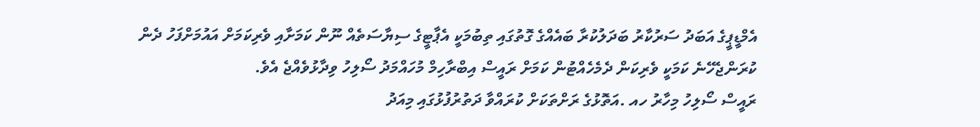އެމްޑީޕީގެ އަބަދު ސަރުކާރު ބަދަލުކުރާ ބައެއްގެ ގޮތުގައި ތިބުމަކީ އެޕާޓީގެ ސިޔާސަތެއް ނޫން ކަމަށާއި ވެރިކަމަށް އައުމަށްފަހު ދެން ކުރަންޖެހޭނެ ކަމަކީ ވެރިކަން ދެމެހެއްޓުން ކަމަށް ރައީސް އިބްރާހިމް މުހައްމަދު ސޯލިހު ވިދާޅުވެއްޖެ އެވެ.
ރައީސް ސޯލިހު މިހާރު ހއ .އަތޮޅުގެ ރަށްތަކަށް ކުރައްވާ ދަތުރުފުޅުގައި މިއަދު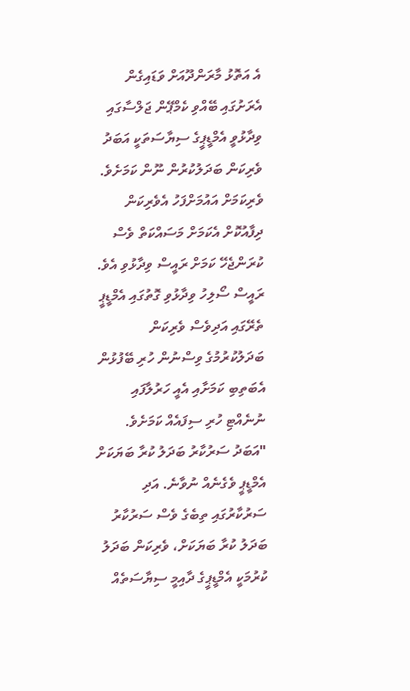އެ އަތޮޅު މާރަންދޫއަށް ވަޑައިގެން އެރަށުގައި ބޭއްވި ކެމްޕޭން ޖަލްސާގައި ވިދާޅުވީ އެމްޑީޕީގެ ސިޔާސަތަކީ އަބަދު ވެރިކަން ބަދަލުކުރުން ނޫން ކަމަށެވެ. ވެރިކަމަށް އައުމަށްފަހު އެވެރިކަން ދިފާއުކޮށް އެކަމަށް މަސައްކަތް ވެސް ކުރަންޖެހޭ ކަމަށް ރައީސް ވިދާޅުވި އެވެ.
ރައީސް ސޯލިހު ވިދާޅުވި ގޮތުގައި އެމްޑީޕީ ތެރޭގައި އަދިވެސް ވެރިކަން ބަދަލުކުރުމުގެ ވިސްނުން ހުރި ބޭފުޅުން އެބަތިބި ކަމަށާއި އެއީ ހަރުލާފައި ނުނެއްޓި ހުރި ސިފައެއް ކަމަށެވެ.
"އަބަދު ސަރުކާރު ބަދަލު ކުރާ ބަޔަކަށް އެމްޑީޕީ ވެގެނެއް ނުވާނެ. އަދި ސަރުކާރުގައި ތިބެގެ ވެސް ސަރުކާރު ބަދަލު ކުރާ ބަޔަކަށް، ވެރިކަން ބަދަލު ކުރުމަކީ އެމްޑީޕީގެ ދާއިމީ ސިޔާސަތެއް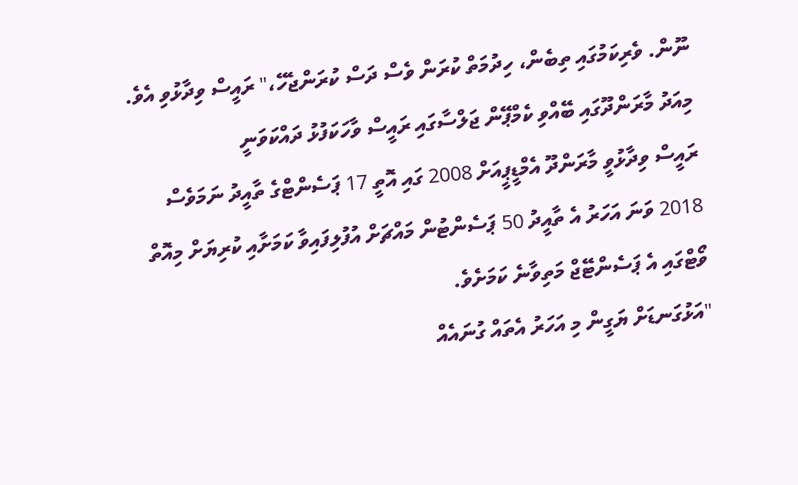ނޫން. ވެރިކަމުގައި ތިބެން، ހިދުމަތް ކުރަން ވެސް ދަސް ކުރަންޖެހޭ،" ރައީސް ވިދާޅުވި އެވެ.
މިއަދު މާރަންދޫގައި ބޭއްވި ކެމްޕޭން ޖަލްސާގައި ރައީސް ވާހަކަފުޅު ދައްކަވަނީ
ރައީސް ވިދާޅުވީ މާރަންދޫ އެމްޑީޕީއަށް 2008 ގައި އޮތީ 17 ޕަސެންޓްގެ ތާއީދު ނަމަވެސް 2018 ވަނަ އަހަރު އެ ތާއީދު 50 ޕަސެންޓުން މައްޗަށް އުފުލިފައިވާ ކަމަށާއި ކުރިޔަށް މިއޮތް ވޯޓްގައި އެ ޕަސެންޓޭޖް މަތިވާނެ ކަމަށެވެ.
"އަޅުގަނޑަށް ޔަގީން މި އަހަރު އެތައް ގުނައެއް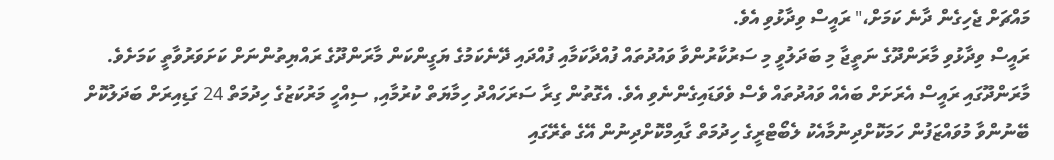މައްޗަށް ޖެހިގެން ދާނެ ކަމަށް،" ރައީސް ވިދާޅުވި އެވެ.
ރައީސް ވިދާޅުވި މާރަންދޫގެ ނަތީޖާ މި ބަދަލުވީ މި ސަރުކާރުންވާ ވައުދުތައް ފުއްދާކަމާއި ފުއްދައި ދޭނެކަމުގެ ޔަގީންކަން މާރަންދޫގެ ރައްޔިތުންނަށް ކަށަވަރުވާތީ ކަމަށެވެ.
މާރަންދޫގައި ރައީސް އެރަށަށް ބައެއް ވައުދުތައް ވެސް ވެވަޑައިގެންނެވި އެވެ. އެގޮތުން ގިރާ ސަރަހައްދު ހިމާޔަތް ކުރުމާއި, ސިއްހީ މަރުކަޒުގެ ހިދުމަތް 24 ގަޑިއިރަށް ބަދަލުކޮށް ބޭނުންވާ މުވައްޒަފުން ހަމަކޮށްދިނުމާއެކު ލެބޯޓްރީގެ ހިދުމަތް ގާއިމްކޮށްދިނުން އޭގެ ތެރޭގައި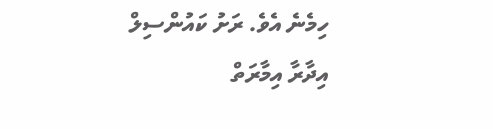ހިމެނެ އެވެ. ރަށު ކައުންސިލް އިދާރާ އިމާރަތް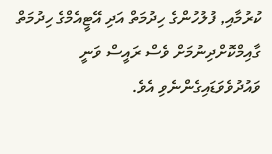ކުރުމާއި, ފުލުހުންގެ ހިދުމަތް އަދި އޭޓީއެމްގެ ހިދުމަތް ގާއިމްކޮށްދިނުމަށް ވެސް ރައީސް ވަނީ ވައުދުވެވަޑައިގެންނެވި އެވެ.